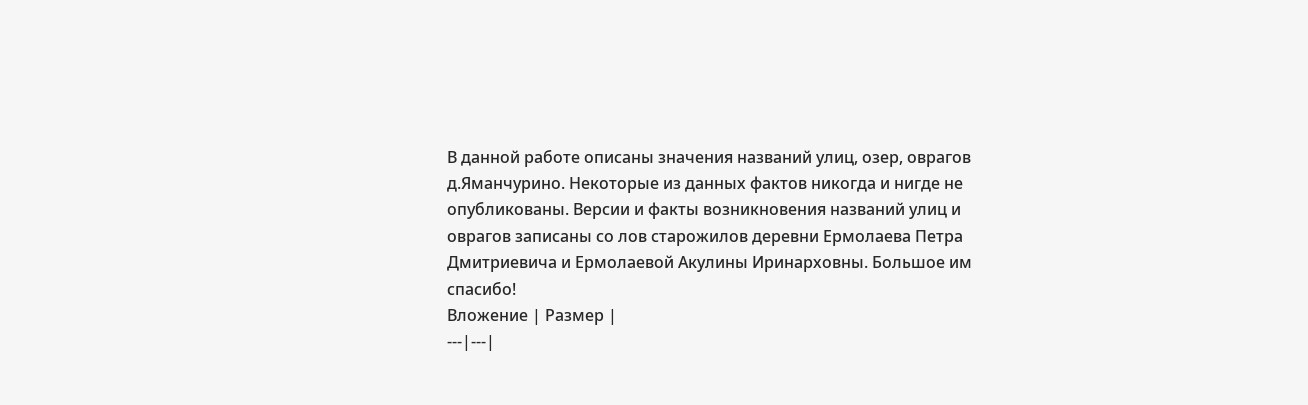В данной работе описаны значения названий улиц, озер, оврагов д.Яманчурино. Некоторые из данных фактов никогда и нигде не опубликованы. Версии и факты возникновения названий улиц и оврагов записаны со лов старожилов деревни Ермолаева Петра Дмитриевича и Ермолаевой Акулины Иринарховны. Большое им спасибо!
Вложение | Размер |
---|---|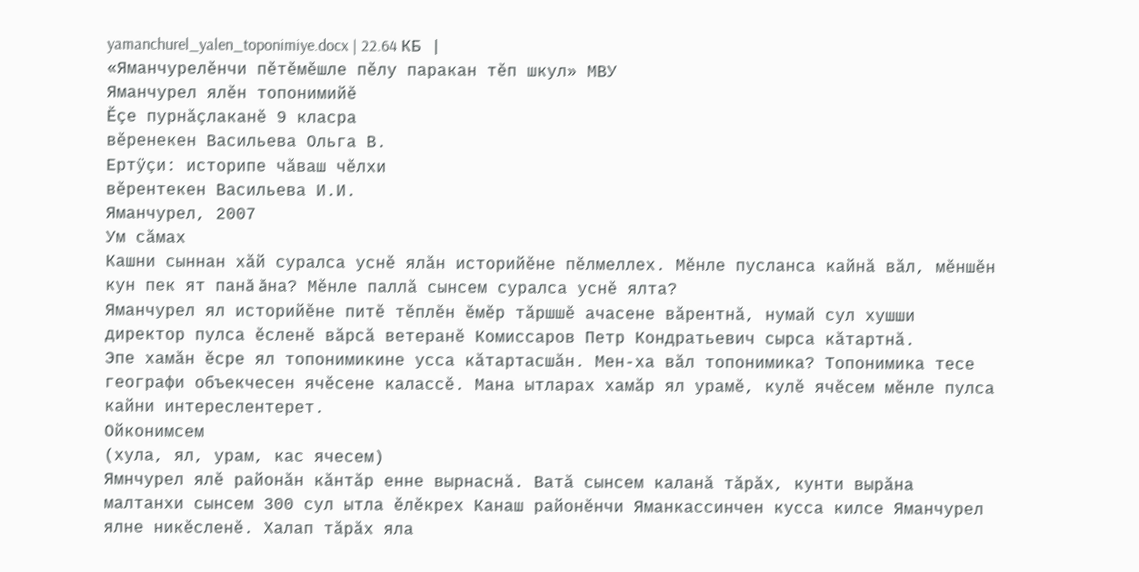yamanchurel_yalen_toponimiye.docx | 22.64 КБ |
«Яманчурелĕнчи пĕтĕмĕшле пĕлу паракан тĕп шкул» МВУ
Яманчурел ялĕн топонимийӗ
Ĕçе пурнăçлаканĕ 9 класра
вĕренекен Васильева Ольга В.
Ертӱçи: историпе чăваш чĕлхи
вĕрентекен Васильева И.И.
Яманчурел, 2007
Ум сăмах
Кашни сыннан хăй суралса уснĕ ялăн историйĕне пĕлмеллех. Мĕнле пусланса кайнă вăл, мĕншĕн кун пек ят панă ăна? Мĕнле паллă сынсем суралса уснĕ ялта?
Яманчурел ял историйĕне питĕ тĕплĕн ĕмĕр тăршшĕ ачасене вăрентнă, нумай сул хушши директор пулса ĕсленĕ вăрсă ветеранĕ Комиссаров Петр Кондратьевич сырса кăтартнă.
Эпе хамăн ĕсре ял топонимикине усса кăтартасшăн. Мен-ха вăл топонимика? Топонимика тесе географи объекчесен ячĕсене калассĕ. Мана ытларах хамăр ял урамĕ, кулĕ ячĕсем мĕнле пулса кайни интереслентерет.
Ойконимсем
(хула, ял, урам, кас ячесем)
Ямнчурел ялĕ районăн кăнтăр енне вырнаснă. Ватă сынсем каланă тăрăх, кунти вырăна малтанхи сынсем 300 сул ытла ĕлĕкрех Канаш районĕнчи Яманкассинчен кусса килсе Яманчурел ялне никĕсленĕ. Халап тăрăх яла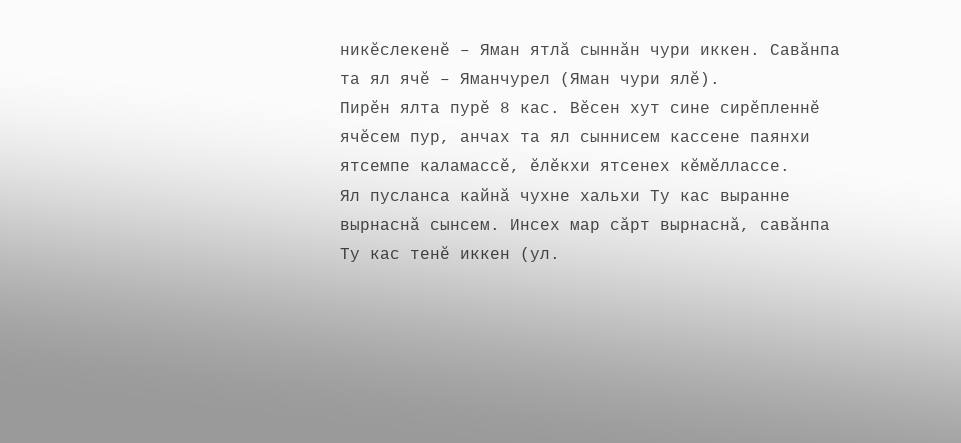никĕслекенĕ – Яман ятлă сыннăн чури иккен. Савăнпа та ял ячĕ – Яманчурел (Яман чури ялĕ).
Пирĕн ялта пурĕ 8 кас. Вĕсен хут сине сирĕпленнĕ ячĕсем пур, анчах та ял сыннисем кассене паянхи ятсемпе каламассĕ, ĕлĕкхи ятсенех кĕмĕллассе.
Ял пусланса кайнă чухне хальхи Ту кас выранне вырнаснă сынсем. Инсех мар сăрт вырнаснă, савăнпа Ту кас тенĕ иккен (ул.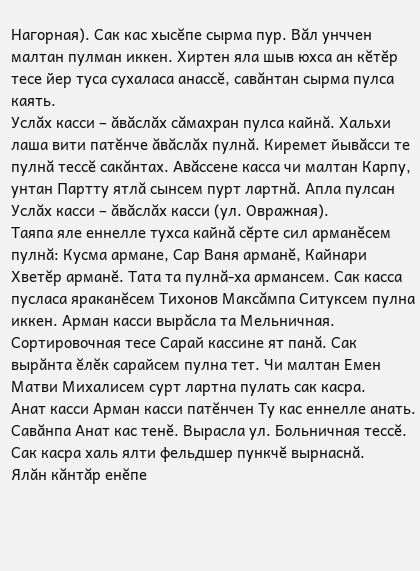Нагорная). Сак кас хысĕпе сырма пур. Вăл унччен малтан пулман иккен. Хиртен яла шыв юхса ан кĕтĕр тесе йер туса сухаласа анассĕ, савăнтан сырма пулса каять.
Услăх касси – ăвăслăх сăмахран пулса кайнă. Хальхи лаша вити патĕнче ăвăслăх пулнă. Киремет йывăсси те пулнă тессĕ сакăнтах. Авăссене касса чи малтан Карпу, унтан Партту ятлă сынсем пурт лартнă. Апла пулсан Услăх касси – ăвăслăх касси (ул. Овражная).
Таяпа яле еннелле тухса кайнă сĕрте сил арманĕсем пулнă: Кусма армане, Сар Ваня арманĕ, Кайнари Хветĕр арманĕ. Тата та пулнă-ха армансем. Сак касса пусласа яраканĕсем Тихонов Максăмпа Ситуксем пулна иккен. Арман касси вырăсла та Мельничная.
Сортировочная тесе Сарай кассине ят панă. Сак вырăнта ĕлĕк сарайсем пулна тет. Чи малтан Емен Матви Михалисем сурт лартна пулать сак касра.
Анат касси Арман касси патĕнчен Ту кас еннелле анать. Савăнпа Анат кас тенĕ. Вырасла ул. Больничная тессĕ. Сак касра халь ялти фельдшер пункчĕ вырнаснă.
Ялăн кăнтăр енĕпе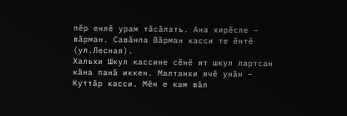пĕр енлĕ урам тăсăлать. Ана хирĕсле – вăрман. Савăнпа Вăрман касси те ĕнтĕ (ул.Лесная).
Хальхи Шкул кассине сĕнĕ ят шкул лартсан кăна панă иккен. Малтанхи ячĕ унăн – Куттăр касси. Мĕн е кам вăл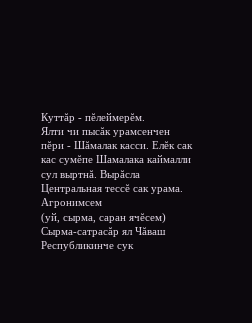Куттăр - пĕлеймерĕм.
Ялти чи пысăк урамсенчен пĕри - Шăмалак касси. Елĕк сак кас сумĕпе Шамалака каймалли сул выртнă. Вырăсла Центральная тессĕ сак урама.
Агронимсем
(уй, сырма, саран ячĕсем)
Сырма-сатрасăр ял Чăваш Республикинче сук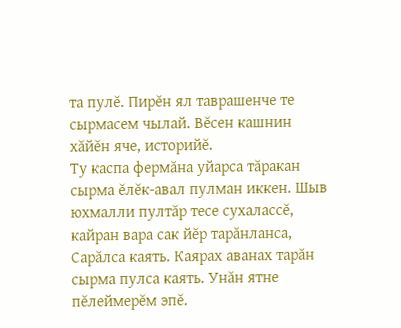та пулĕ. Пирĕн ял таврашенче те сырмасем чылай. Вĕсен кашнин хăйĕн яче, историйĕ.
Ту каспа фермăна уйарса тăракан сырма ĕлĕк-авал пулман иккен. Шыв юхмалли пултăр тесе сухалассĕ, кайран вара сак йĕр тарăнланса, Сарăлса каять. Каярах аванах тарăн сырма пулса каять. Унăн ятне пĕлеймерĕм эпĕ.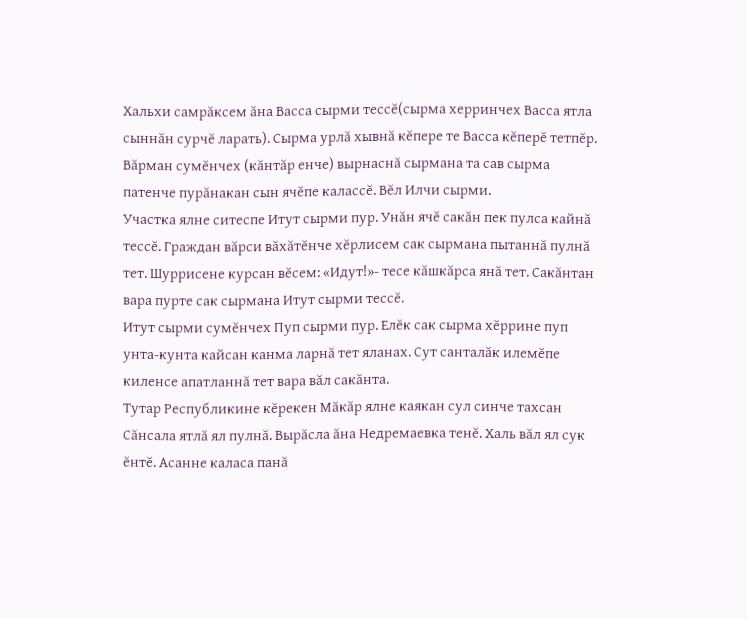Хальхи самрăксем ăна Васса сырми тессĕ(сырма херринчех Васса ятла сыннăн сурчĕ ларать). Сырма урлă хывнă кĕпере те Васса кĕперĕ тетпĕр.
Вăрман сумĕнчех (кăнтăр енче) вырнаснă сырмана та сав сырма патенче пурăнакан сын ячĕпе калассĕ. Вĕл Илчи сырми.
Участка ялне ситеспе Итут сырми пур. Унăн ячĕ сакăн пек пулса кайнă тессĕ. Граждан вăрси вăхăтĕнче хĕрлисем сак сырмана пытаннă пулнă тет. Шуррисене курсан вĕсем: «Идут!»- тесе кăшкăрса янă тет. Сакăнтан вара пурте сак сырмана Итут сырми тессĕ.
Итут сырми сумĕнчех Пуп сырми пур. Елĕк сак сырма хĕррине пуп унта-кунта кайсан канма ларнă тет яланах. Сут санталăк илемĕпе киленсе апатланнă тет вара вăл сакăнта.
Тутар Республикине кĕрекен Мăкăр ялне каякан сул синче тахсан Сăнсала ятлă ял пулнă. Вырăсла ăна Недремаевка тенĕ. Халь вăл ял сук ĕнтĕ. Асанне каласа панă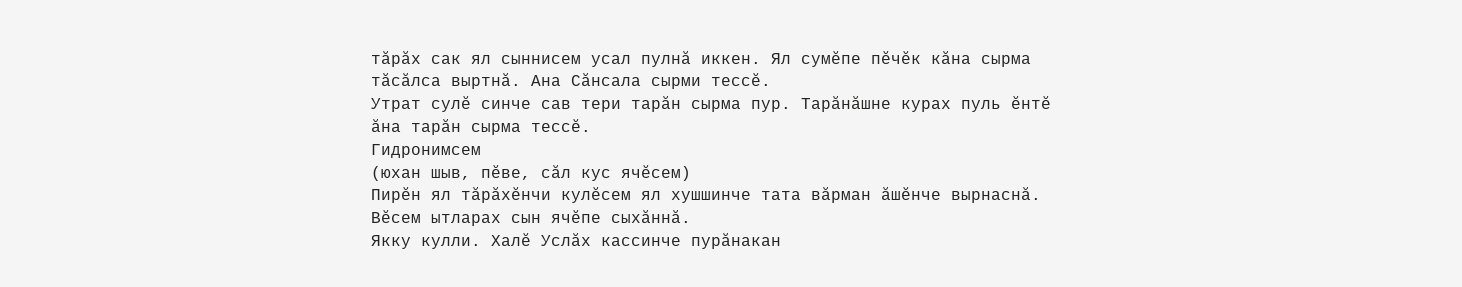тăрăх сак ял сыннисем усал пулнă иккен. Ял сумĕпе пĕчĕк кăна сырма тăсăлса выртнă. Ана Сăнсала сырми тессĕ.
Утрат сулĕ синче сав тери тарăн сырма пур. Тарăнăшне курах пуль ĕнтĕ ăна тарăн сырма тессĕ.
Гидронимсем
(юхан шыв, пĕве, сăл кус ячĕсем)
Пирĕн ял тăрăхĕнчи кулĕсем ял хушшинче тата вăрман ăшĕнче вырнаснă. Вĕсем ытларах сын ячĕпе сыхăннă.
Якку кулли. Халĕ Услăх кассинче пурăнакан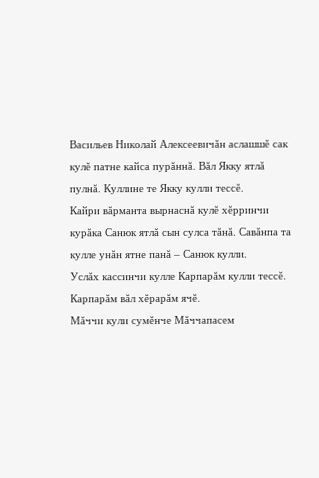Васильев Николай Алексеевичăн аслашшĕ сак кулĕ патне кайса пурăннă. Вăл Якку ятлă пулнă. Куллине те Якку кулли тессĕ.
Кайри вăрманта вырнаснă кулĕ хĕрринчи курăка Санюк ятлă сын сулса тăнă. Савăнпа та кулле унăн ятне панă – Санюк кулли.
Услăх кассинчи кулле Карпарăм кулли тессĕ. Карпарăм вăл хĕрарăм ячĕ.
Мăччи кули сумĕнче Мăччапасем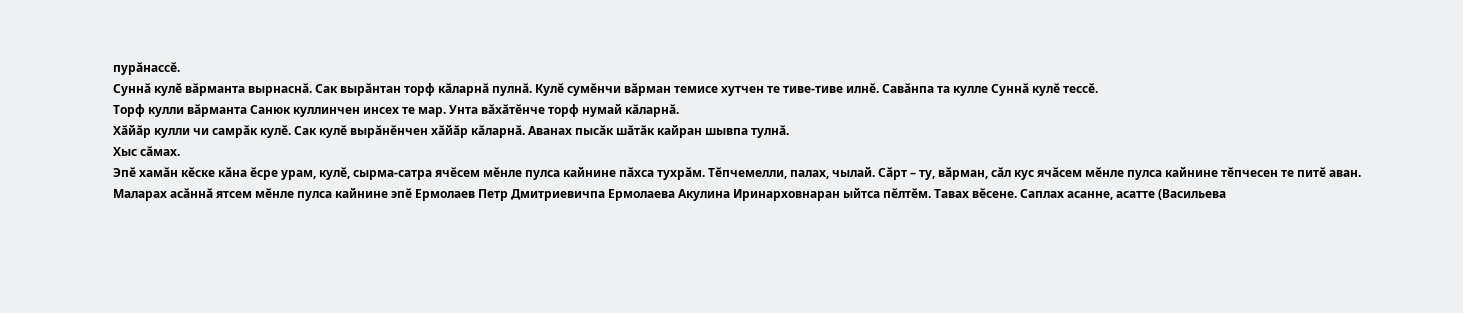пурăнассĕ.
Суннă кулĕ вăрманта вырнаснă. Сак вырăнтан торф кăларнă пулнă. Кулĕ сумĕнчи вăрман темисе хутчен те тиве-тиве илнĕ. Савăнпа та кулле Суннă кулĕ тессĕ.
Торф кулли вăрманта Санюк куллинчен инсех те мар. Унта вăхăтĕнче торф нумай кăларнă.
Хăйăр кулли чи самрăк кулĕ. Сак кулĕ вырăнĕнчен хăйăр кăларнă. Аванах пысăк шăтăк кайран шывпа тулнă.
Хыс сăмах.
Эпĕ хамăн кĕске кăна ĕсре урам, кулĕ, сырма-сатра ячĕсем мĕнле пулса кайнине пăхса тухрăм. Тĕпчемелли, палах, чылай. Сăрт – ту, вăрман, сăл кус ячăсем мĕнле пулса кайнине тĕпчесен те питĕ аван.
Маларах асăннă ятсем мĕнле пулса кайнине эпĕ Ермолаев Петр Дмитриевичпа Ермолаева Акулина Иринарховнаран ыйтса пĕлтĕм. Тавах вĕсене. Саплах асанне, асатте (Васильева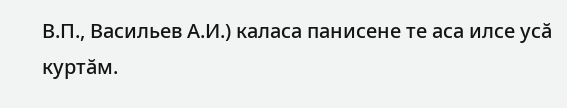В.П., Васильев А.И.) каласа панисене те аса илсе усă куртăм.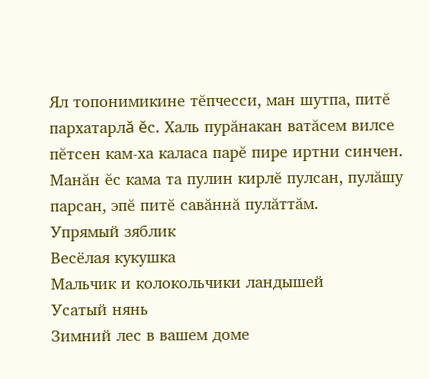Ял топонимикине тĕпчесси, ман шутпа, питĕ пархатарлă ĕс. Халь пурăнакан ватăсем вилсе пĕтсен кам-ха каласа парĕ пире иртни синчен.
Манăн ĕс кама та пулин кирлĕ пулсан, пулăшу парсан, эпĕ питĕ савăннă пулăттăм.
Упрямый зяблик
Весёлая кукушка
Мальчик и колокольчики ландышей
Усатый нянь
Зимний лес в вашем доме